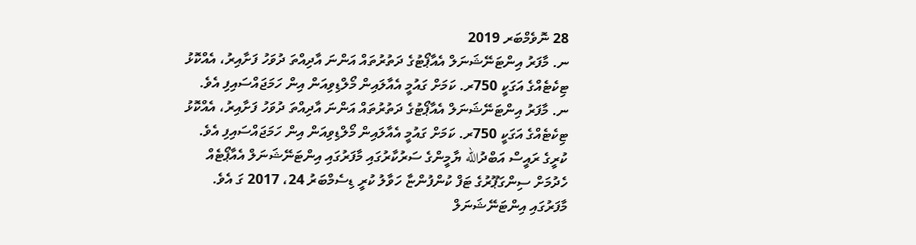28 ނޮވެމްބަރ 2019
ނ. މާފަރު އިންޓަނޭޝަނަލް އެއާޕޯޓުގެ ދަތުރުތައް އަންނަ އާދިއްތަ ދުވަހު ފަށާއިރު، އެއްކޮޅު ޓިކެޓެއްގެ އަގަކީ 750ރ. ކަމަށް ގައުމީ އެއާލައިން މޯލްޑިވިއަން އިން ހަމަޖައްސައިފި އެވެ.
ނ. މާފަރު އިންޓަނޭޝަނަލް އެއާޕޯޓުގެ ދަތުރުތައް އަންނަ އާދިއްތަ ދުވަހު ފަށާއިރު، އެއްކޮޅު ޓިކެޓެއްގެ އަގަކީ 750ރ. ކަމަށް ގައުމީ އެއާލައިން މޯލްޑިވިއަން އިން ހަމަޖައްސައިފި އެވެ.
ކުރީގެ ރައީސް އަބްދުالله ޔާމީންގެ ސަރުކާރުގައި މާފަރުގައި އިންޓަނޭޝަނަލް އެއާޕޯޓެއް ހެދުމަށް ސިންގަޕޫރުގެ ޓަފް ކުންފުންޏާ ހަވާލު ކުރީ ޑިސެމްބަރު 24، 2017 ގަ އެވެ.
މާފަރުގައި އިންޓަނޭޝަނަލް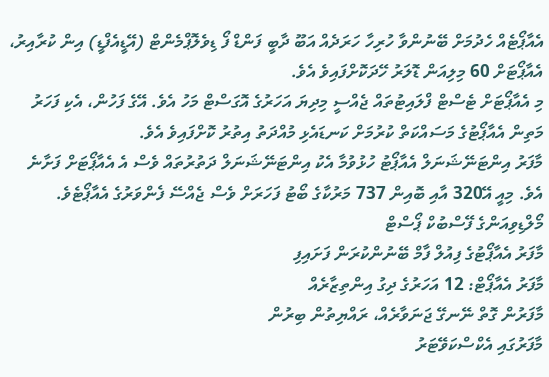އެއާޕޯޓެއް ހެދުމަށް ބޭނުންވާ ހުރިހާ ހަރަދެއް އަބޫ ދާބީ ފަންޑް ފޯ ޑިވެލޮޕްމެންޓް (އޭޑީއެފްޑީ) އިން ކުރާއިރު، އެއާޕޯޓަށް 60 މިލިއަން ޑޮލަރު ހޭދަކޮށްފައިވެ އެވެ.
މި އެއާޕޯޓަށް ޓެސްޓް ފްލައިޓުތައް ޖެއްސީ މިދިޔަ އަހަރުގެ އޮގަސްޓް މަހު އެވެ. އޭގެ ފަހުން، އެކި ފަހަރު މަތިން އެއާޕޯޓުގެ މަސައްކަތް ކުރުމަށް ކަނޑައެޅި މުއްދަތު އިތުރު ކޮށްފައިވެ އެވެ.
މާފަރު އިންޓަނޭޝަނަލް އެއާޕޯޓު ހުޅުވުމާ އެކު އިންޓަނޭޝަނަލް ދަތުރުތައް ވެސް އެ އެއާޕޯޓަށް ފަށާނެ އެވެ. މިއީ އޭ320 އާއި ބޮއިން 737 މަރުކާގެ ބޯޓު ފަހަރަށް ވެސް ޖެއްސޭ ފެންވަރުގެ އެއާޕޯޓެވެ.
މޯލްޑިވިއަންގެ ފޭސްބުކް ޕޯސްޓް
މާފަރު އެއާޕޯޓުގެ ފިއުލް ފާމް ބޭނުންކުރަން ފަށައިފި
މާފަރު އެއާޕޯޓް: 12 އަހަރުގެ ދިގު އިންތިޒާރެއް
މާފަރުން ގޮތް ނޭނގޭ ޖަނަވާރެއް، ރައްޔިތުން ބިރުން
މާފަރުގައި އެކްސްކަވޭޓަރު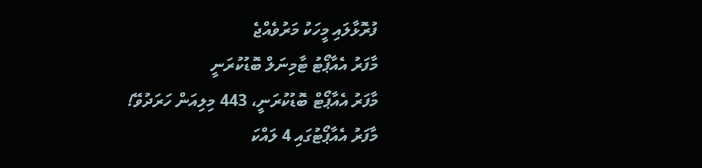ފުރޮޅާލައި މީހަކު މަރުވެއްޖެ
މާފަރު އެއާޕޯޓު ޓާމިނަލް ބޮޑުކުރަނީ
މާފަރު އެއާޕޯޓް ބޮޑުކުރަނީ، 443 މިލިއަން ހަރަދުވޭ!
މާފަރު އެއާޕޯޓުގައި 4 ލައްކަ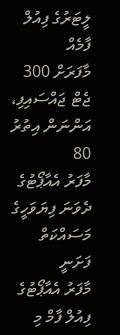ލީޓަރުގެ ފިއުލް ފާމެއް
މާފަރަށް 300 ޖެޓް ޖައްސައިފި، އަންނަން އިތުރު 80
މާފަރު އެއާޕޯޓުގެ ދެވަނަ ފިޔަވަހީގެ މަސައްކަތް ފަށަނީ
މާފަރު އެއާޕޯޓުގެ ފިއުލް ފާމް މި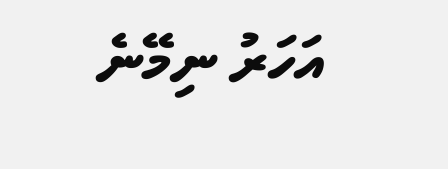އަހަރު ނިމޭނެ